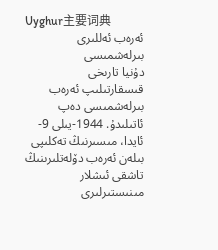Uyghur主要词典
ئەرەب ئەللىرى بىرلەشمىسى
دۇنيا تارىخى
قىسقارتىلىپ ئەرەب بىرلەشمىسى دەپ ئاتىلىدۇ. 1944-يىلى 9-ئايدا، مىسىرنىڭ تەكلىپى بىلەن ئەرەب دۆلەتلىرىنىڭ تاشقى ئىشلار مىنىستىرلىرى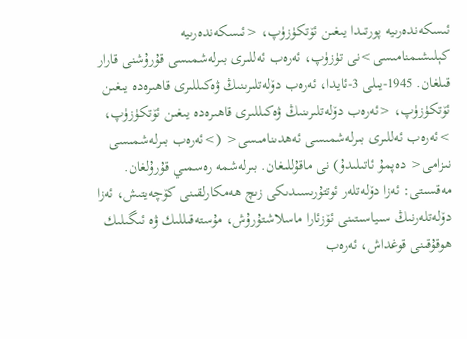ئىسكەندەرىيە پورتىدا يىغىن ئۆتكۈزۈپ، <ئىسكەندەرىيە كېلىشىمنامىسى>نى تۈزۈپ، ئەرەب ئەللىرى بىرلەشمىسى قۇرۇشنى قارار قىلغان. 1945-يىلى 3-ئايدا، ئەرەب دۆلەتلىرىنىڭ ۋەكىللىرى قاھىرەدە يىغىن ئۆتكۈزۈپ، <ئەرەب دۆلەتلىرىنىڭ ۋەكىللىرى قاھىرەدە يىغىن ئۆتكۈزۈپ، >ئەرەب ئەللىرى بىرلەشمىسى ئەھدىنامىسى< (>ئەرەب بىرلەشمىسى نىزامى< دەپمۇ ئاتىلىدۇ) نى ماقۇللىغان. بىرلەشمە رەسمىي قۇرۇلغان. مەقسىتى: ئەزا دۆلەتلەر ئوتتۇرىسىدىكى زىچ ھەمكارلقىنى كۆچەيتىش، ئەزا دۆلەتلەرنىڭ سىياسىتىنى ئۆزئارا ماسلاشتۇرۇش، مۇستەقىللىك ۋە ئىگىلىك ھوقۇقىنى قوغداش، ئەرەب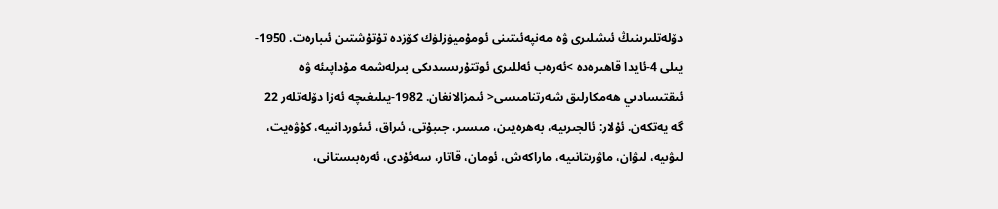دۆلەتلىرىنىڭ ئىشلىرى ۋە مەنپەئىتىنى ئومۇميۈزلۈك كۆزدە تۇتۇشتىن ئىبارەت. 1950-يىلى 4-ئايدا قاھىرەدە >ئەرەب ئەللىرى ئوتتۇرىسىدىكى بىرلەشمە مۇداپىئە ۋە ئىقتىسادىي ھەمكارلىق شەرتنامىسى< ئىمزالانغان. 1982-يىلىغىچە ئەزا دۆلەتلەر 22 گە يەتكەن. ئۇلار: ئالجىرىيە، بەھرەيىن، مىسىر، جىبۇتى، ئىراق، ئىئوردانىيە، كۇۋەيت، لىۋىيە، لىۋان، ماۋرىتانىيە، ماراكەش، ئومان، قاتار، سەئۇدى، ئەرەبىستانى،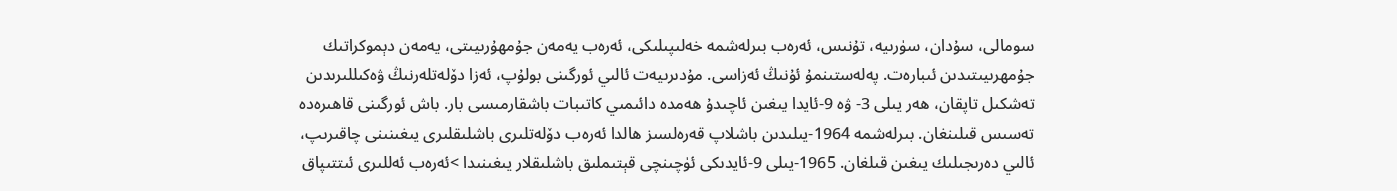سومالى، سۇدان، سۈرىيە، تۇنىس، ئەرەب بىرلەشمە خەلىپىلىكى، ئەرەب يەمەن جۇمھۇرىيىتى، يەمەن دېموكراتىك جۇمھرىيىتىدىن ئىبارەت. پەلەستىنمۇ ئۇنىڭ ئەزاسى. مۇدىرىيەت ئالىي ئورگىنى بولۇپ، ئەزا دۆلەتلەرنىڭ ۋەكىللىرىدىن تەشكىل تاپقان، ھەر يىلى 3- ۋە 9-ئايدا يىغىن ئاچىدۇ ھەمدە دائىمىي كاتىبات باشقارمىسى بار. باش ئورگىنى قاھىرەدە تەسىس قىلىنغان. بىرلەشمە 1964-يىلىدىن باشلاپ قەرەلسىز ھالدا ئەرەب دۆلەتلىرى باشلىقلىرى يىغىنىنى چاقىرىپ، ئالىي دەرىجىلىك يىغىن قىلغان. 1965-يىلى 9-ئايدىكى ئۈچىنچى قېتىملىق باشلىقلار يىغىنىدا >ئەرەب ئەللىرى ئىتتىپاق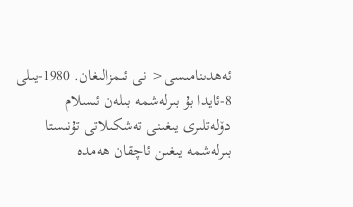ئەھدىنامىسى< نى ئىمزالىغان. 1980-يىلى 8-ئايدا بۇ بىرلەشمە بىلەن ئىسلام دۆلەتلىرى يىغىنى تەشكىلاتى تۇنىستا بىرلەشمە يىغىن ئاچقان ھەمدە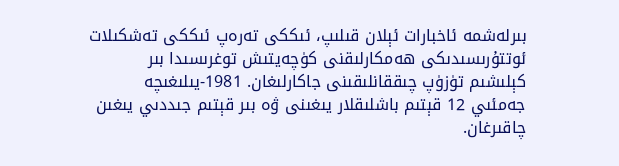بىرلەشمە ئاخبارات ئېلان قىلىپ، ئىككى تەرەپ ئىككى تەشكىلات ئوتتۇرىسىدىكى ھەمكارلىقنى كۈچەيتىش توغرىسىدا بىر كېلىشىم تۈزۈپ چىققانلىقىنى جاكارلىغان. 1981-يىلىغىچە جەمئىي 12 قېتىم باشلىقلار يىغىنى ۋە بىر قېتىم جىددىي يىغىن چاقىرغان.